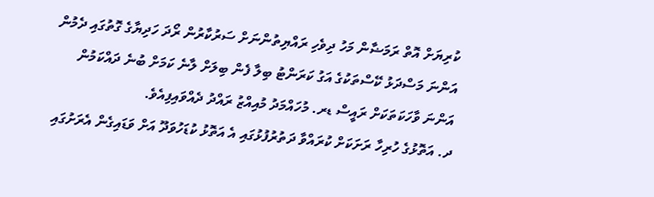ކުރިޔަށް އޮތް ރަމަޟާން މަހު ދިވެހި ރައްޔިތުންނަށް ސަރުކާރުން ރޯދަ ހަދިޔާގެ ގޮތުގައި ދެމުން އަންނަ މަސްދަޅު ކޭސްތަކުގެ އަގު ކަރަންޓު ބިލާ ފެން ބިލަށް ލާނެ ކަމަށް ބުނެ ދައްކަމުން އަންނަ ވާހަކަތަކަށް ރައީސް ޑރ. މުހައްމަދު މުއިއްޒު ރައްދު ދެއްވައިފިއެވެ.
ދ. އަތޮޅުގެ ހުރިހާ ރަށަކަށް ކުރައްވާ ދަތުރުފުޅުގައި އެ އަތޮޅު ކުޑަހުވަދޫ އަށް ވަޑައިގެން އެރަށުގައި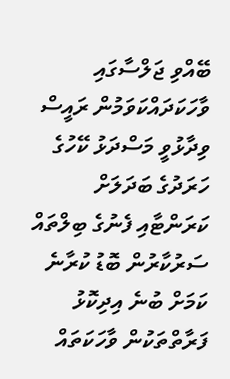ބޭއްވި ޖަލްސާގައި ވާހަކަދައްކަވަމުން ރައީސް ވިދާޅުވީ މަސްދަޅު ކޭހުގެ ހަރަދުގެ ބަދަލަށް ކަރަންޓާއި ފެނުގެ ބިލްތައް ސަރުކާރުން ބޮޑު ކުރާނެ ކަމަށް ބުނެ އިދިކޮޅު ފަރާތްތަކުން ވާހަކަތައް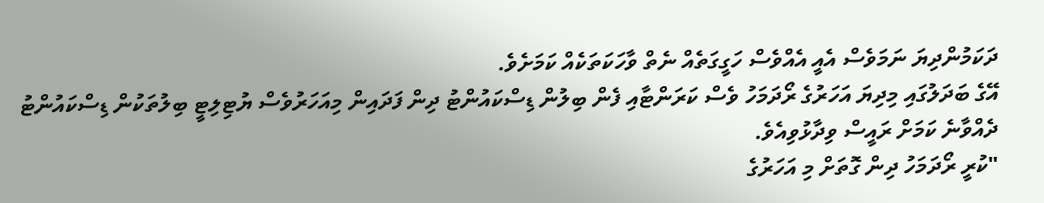ދަކަމުންދިޔަ ނަމަވެސް އެއީ އެއްވެސް ހަގީގަތެއް ނެތް ވާހަކަތަކެއް ކަމަށެވެ.
އޭގެ ބަދަލުގައި މިދިޔަ އަހަރުގެ ރޯދަމަހު ވެސް ކަރަންޓާއި ފެން ބިލުން ޑިސްކައުންޓު ދިން ފަދައިން މިއަހަރުވެސް ޔުޓިލިޓީ ބިލުތަކުން ޑިސްކައުންޓު ދެއްވާނެ ކަމަށް ރައީސް ވިދާޅުވިއެވެ.
"ކުރީ ރޯދަމަހު ދިން ގޮތަށް މި އަހަރުގެ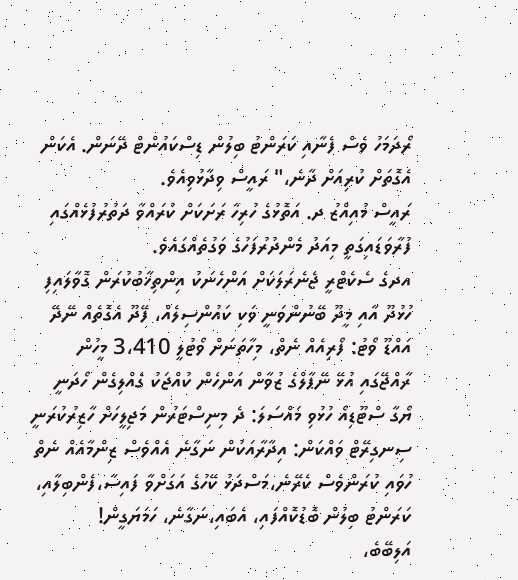ރޯދަމަހު ވެސް ފެނާއި ކަރަންޓު ބިލުން ޑިސްކައުންޓް ދޭނަން. އެކަން އެގޮތަށް ކުރިއަށް ދާނެ،" ރައީސް ވިދާޅުވިއެވެ.
ރައީސް މުއިއްޒު ދ. އަތޮޅުގެ ހުރިހާ ރަށަކަށް ކުރައްވާ ދަތުރުފުޅެއްގައި ފުރާވަޑައިގަތީ މިއަދު މެންދުރުފަހުގެ ވަގުތެއްގައެވެ.
އދގެ ސެކެޓްރީ ޖެނެރަލަކަށް އަންހެނަކު އިންތިޚާބުކުރަން ގޮވާލައިފި
ހުޅުދޫ އާއި މީދޫ ބޭނުންވަނީ ވަކި ކައުންސިލެއް، ފޭދޫ އެގޮތެއް ނޭދޭ
އައްޑޫ ވޯޓު: ފޯރިއެއް ނެތް، މިހާތަނަށް ވޯޓުލީ 3،410 މީހުން
ރާއްޖޭގައި އުޅޭ ނޭޕާލްގެ ޒުވާން އަންހެން ކުއްޖަކު ގެއްލިގެން ހޯދަނީ
ޔޯގާ ސްޓޫޑިއޯ ހުޅުވި މައްސަލަ: ދެ މިނިސްޓަރުން މަޖިލީހަށް ހާޒިރުކުރަނީ
ސިނގިރޭޓް ވައްކަން: އިދާރާއަކުން ނަގާނެ އެއްވެސް ޒިންމާއެއް ނެތް
ހުވައި ކުރަންވެސް ކެރޭނެ،މަސްދަޅު ކޭހުގެ އަގަށްވާ ފައިސާ،ފެންބިލާއި، ކަރަންޓު ބިލުން ބޮޑުކޮއްފައި، އެބައި،ނަގާނެ، ހަމަޔަގީން!
އަލިބޭބެ،